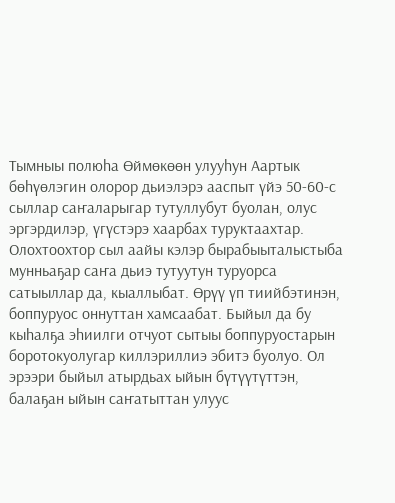Тымныы полюһа Өймөкөөн улууһун Аартык бөһүөлэгин олорор дьиэлэрэ ааспыт үйэ 50-60-с сыллар саҥаларыгар тутуллубут буолан, олус эргэрдилэр, үгүстэрэ хаарбах туруктаахтар.
Олохтоохтор сыл аайы кэлэр бырабыыталыстыба мунньаҕар саҥа дьиэ тутуутун туруорса сатыыллар да, кыаллыбат. Өрүү үп тиийбэтинэн, боппуруос оннуттан хамсаабат. Быйыл да бу кыһалҕа эһиилги отчуот сытыы боппуруостарын боротокуолугар киллэриллиэ эбитэ буолуо. Ол эрээри быйыл атырдьах ыйын бүтүүтүттэн, балаҕан ыйын саҥатыттан улуус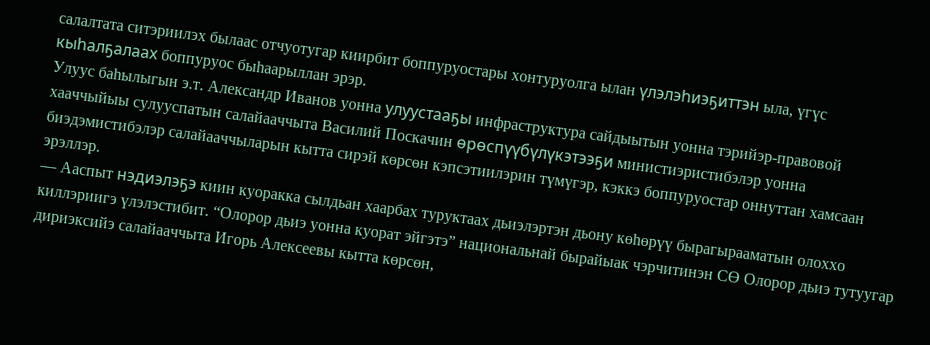салалтата ситэриилэх былаас отчуотугар киирбит боппуруостары хонтуруолга ылан үлэлэһиэҕиттэн ыла, үгүс кыһалҕалаах боппуруос быһаарыллан эрэр.
Улуус баһылыгын э.т. Александр Иванов уонна улуустааҕы инфраструктура сайдыытын уонна тэрийэр-правовой хааччыйыы сулууспатын салайааччыта Василий Поскачин өрөспүүбүлүкэтээҕи министиэристибэлэр уонна биэдэмистибэлэр салайааччыларын кытта сирэй көрсөн кэпсэтиилэрин түмүгэр, кэккэ боппуруостар оннуттан хамсаан эрэллэр.
— Ааспыт нэдиэлэҕэ киин куоракка сылдьан хаарбах туруктаах дьиэлэртэн дьону көһөрүү бырагырааматын олоххо киллэриигэ үлэлэстибит. “Олорор дьиэ уонна куорат эйгэтэ” национальнай бырайыак чэрчитинэн СӨ Олорор дьиэ тутуугар дириэксийэ салайааччыта Игорь Алексеевы кытта көрсөн,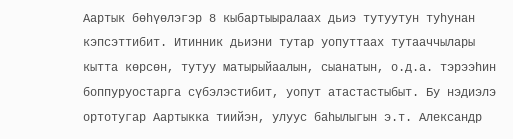Аартык бөһүөлэгэр 8 кыбартыыралаах дьиэ тутуутун туһунан кэпсэттибит. Итинник дьиэни тутар уопуттаах тутааччылары кытта көрсөн, тутуу матырыйаалын, сыанатын, о.д.а. тэрээһин боппуруостарга сүбэлэстибит, уопут атастастыбыт. Бу нэдиэлэ ортотугар Аартыкка тиийэн, улуус баһылыгын э.т. Александр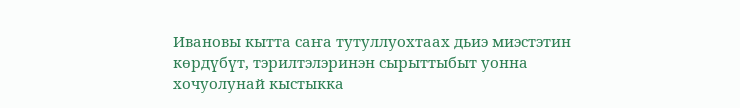Ивановы кытта саҥа тутуллуохтаах дьиэ миэстэтин көрдүбүт, тэрилтэлэринэн сырыттыбыт уонна хочуолунай кыстыкка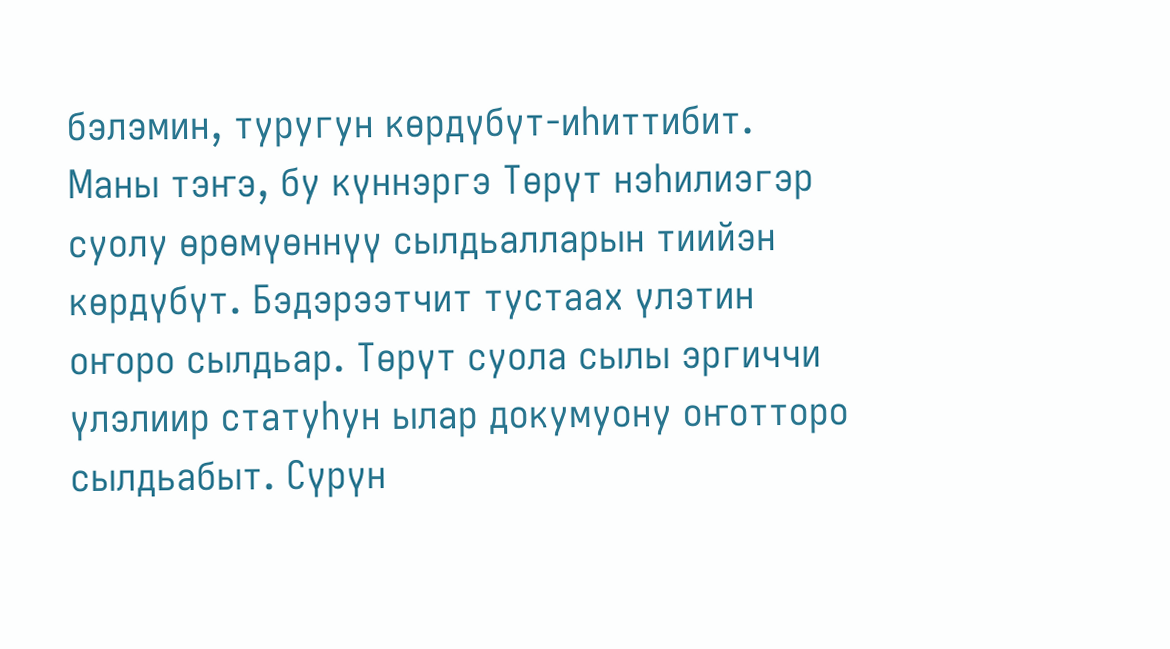бэлэмин, туругун көрдүбүт-иһиттибит.
Маны тэҥэ, бу күннэргэ Төрүт нэһилиэгэр суолу өрөмүөннүү сылдьалларын тиийэн көрдүбүт. Бэдэрээтчит тустаах үлэтин оҥоро сылдьар. Төрүт суола сылы эргиччи үлэлиир статуһун ылар докумуону оҥотторо сылдьабыт. Сүрүн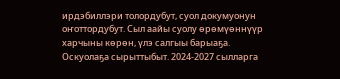ирдэбиллэри толордубут, суол докумуонун оҥоттордубут. Сыл аайы суолу өрөмүөннүүр харчыны көрөн, үлэ салгыы барыаҕа.
Оскуолаҕа сырыттыбыт. 2024-2027 сылларга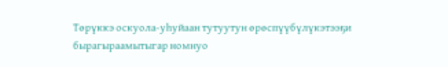Төрүккэ оскуола-уһуйаан тутуутун өрөспүүбүлүкэтээҕи бырагыраамытыгар номнуо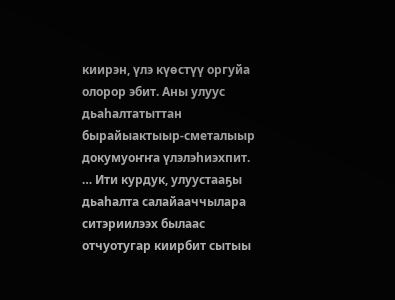киирэн, үлэ күөстүү оргуйа олорор эбит. Аны улуус дьаһалтатыттан бырайыактыыр-сметалыыр докумуоҥҥа үлэлэһиэхпит.
… Ити курдук, улуустааҕы дьаһалта салайааччылара ситэриилээх былаас отчуотугар киирбит сытыы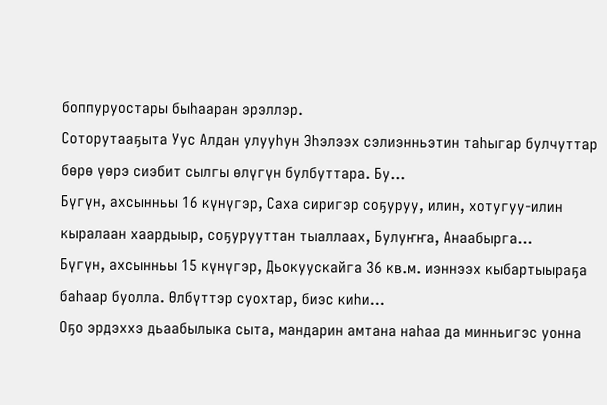боппуруостары быһааран эрэллэр.
Соторутааҕыта Уус Алдан улууһун Эһэлээх сэлиэнньэтин таһыгар булчуттар бөрө үөрэ сиэбит сылгы өлүгүн булбуттара. Бу…
Бүгүн, ахсынньы 16 күнүгэр, Саха сиригэр соҕуруу, илин, хотугуу-илин кыралаан хаардыыр, соҕурууттан тыаллаах, Булуҥҥа, Анаабырга…
Бүгүн, ахсынньы 15 күнүгэр, Дьокуускайга 36 кв.м. иэннээх кыбартыыраҕа баһаар буолла. Өлбүттэр суохтар, биэс киһи…
Оҕо эрдэххэ дьаабылыка сыта, мандарин амтана наһаа да минньигэс уонна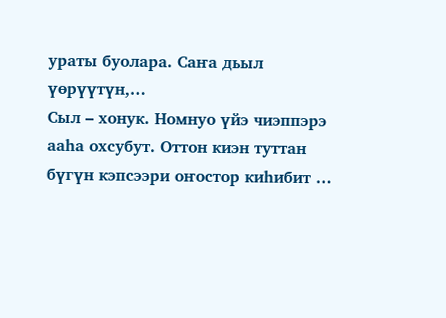ураты буолара. Саҥа дьыл үөрүүтүн,…
Сыл – хонук. Номнуо үйэ чиэппэрэ ааһа охсубут. Оттон киэн туттан бүгүн кэпсээри оҥостор киһибит …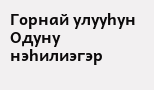Горнай улууһун Одуну нэһилиэгэр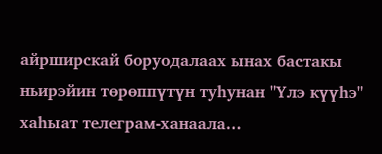айрширскай боруодалаах ынах бастакы ньирэйин төрөппүтүн туһунан "Үлэ күүһэ" хаһыат телеграм-ханаала…